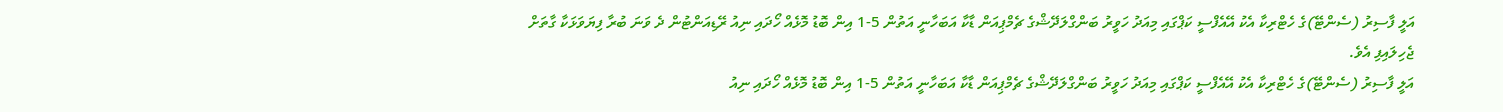އަލީ ފާސިރު (ސެންޓޭ)ގެ ހެޓްރިކާ އެކު އޭއެފްސީ ކަޕްގައި މިއަދު ހަވީރު ބަންގްލަދޭޝްގެ ޗެމްޕިއަން ޑާކާ އަބަހާނީ އަތުން 5-1 އިން ބޮޑު މޮޅެއް ހޯދައި ނިއު ރޭޑިއަންޓުން ދެ ވަނަ ބުރާ ފިޔަވަޅަކާ ގާތަށް ޖެހިލައިފި އެވެ.
އަލީ ފާސިރު (ސެންޓޭ)ގެ ހެޓްރިކާ އެކު އޭއެފްސީ ކަޕްގައި މިއަދު ހަވީރު ބަންގްލަދޭޝްގެ ޗެމްޕިއަން ޑާކާ އަބަހާނީ އަތުން 5-1 އިން ބޮޑު މޮޅެއް ހޯދައި ނިއު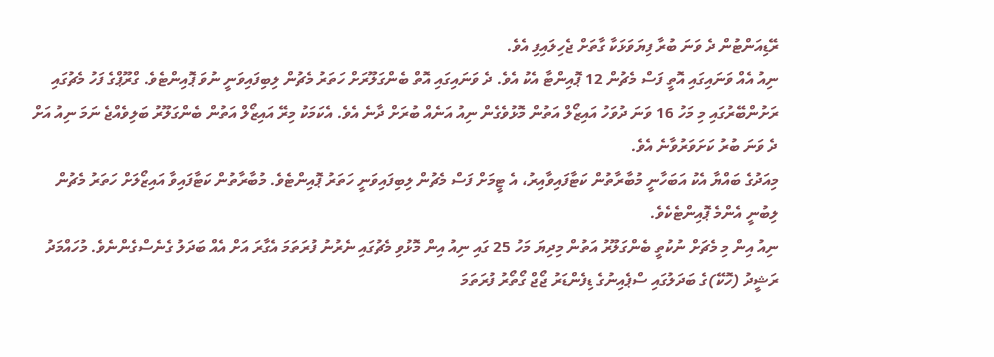ރޭޑިއަންޓުން ދެ ވަނަ ބުރާ ފިޔަވަޅަކާ ގާތަށް ޖެހިލައިފި އެވެ.
ނިއު އެއް ވަނައިގައި އޮތީ ފަސް މެޗުން 12 ޕޮއިންޓާ އެކު އެވެ. ދެ ވަނައިގައި އޮތް ބެންގަލޫރަށް ހަތަރު މެޗުން ލިބިފައިވަނީ ނުވަ ޕޮއިންޓެވެ. ގްރޫޕްގެ ފަހު މެޗުގައި ރަށުންބޭރުގައި މި މަހު 16 ވަނަ ދުވަހު އައިޒޯލް އަތުން މޮޅުވެގެން ނިއު އަނެއް ބުރަށް ދާނެ އެވެ. އެކަމަކު މިރޭ އައިޒޯލް އަތުން ބެންގަލޫރު ބަލިވެއްޖެ ނަމަ ނިއު އަށް ދެ ވަނަ ބުރު ކަށަވަރުވާނެ އެވެ.
މިއަދުގެ ބައްޔާ އެކު އަބަހާނީ މުބާރާތުން ކަޓާފައިވާއިރު، އެ ޓީމަށް ފަސް މެޗުން ލިބިފައިވަނީ ހަތަރު ޕޮއިންޓެވެ. މުބާރާތުން ކަޓާފައިވާ އައިޒޯލަށް ހަތަރު މެޗުން ލިބުނީ އެންމެ ޕޮއިންޓެކެވެ.
ނިއު އިން މި މެޗަށް ނުކުތީ ބެންގަލޫރު އަތުން މިދިޔަ މަހު 25 ގައި ނިއު އިން މޮޅުވި މެޗުގައި ނެރުނު ފުރަތަމަ އެގާރަ އަށް އެއް ބަދަލު ގެނެސްގެންނެވެ. މުހައްމަދު ރަޝީދު (ހޮކޭ)ގެ ބަދަލުގައި ސްޕެއިނުގެ ޑިފެންޑަރު ޖޯޖް ގޯތޯރު ފުރަތަމަ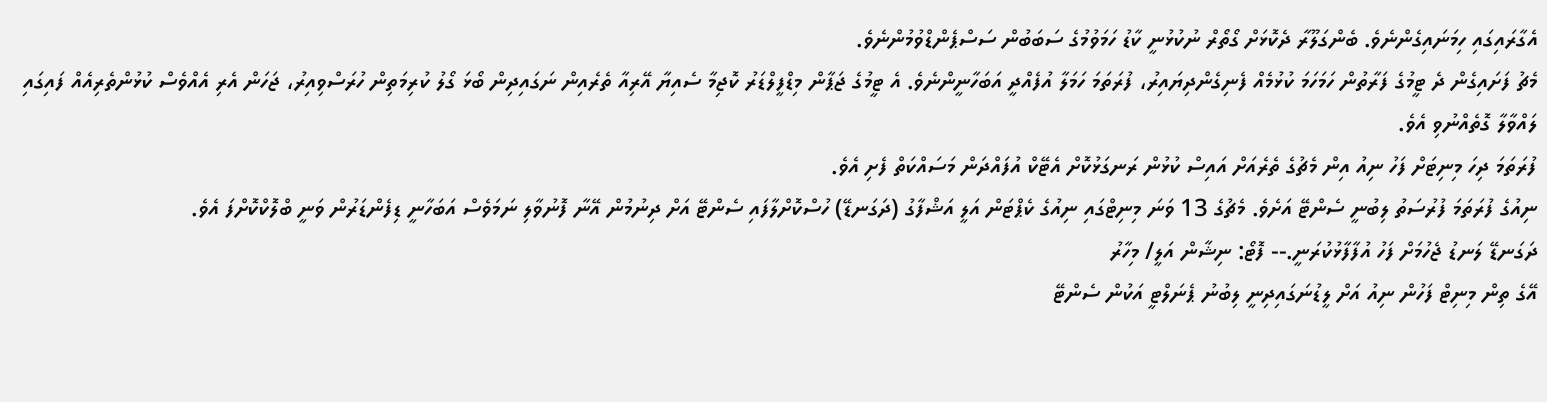އެގާރައިގައި ހިމަނައިގެންނެވެ. ބެންގަލޫރާ ދެކޮޅަށް ގޯތޯރް ނުކުޅުނީ ކާޑު ހަމަވުމުގެ ސަބަބުން ސަސްޕެންޑްވުމުންނެވެ.
މެޗު ފަށައިގެން ދެ ޓީމުގެ ފަރާތުން ހަމަހަމަ ކުޅުމެއް ފެނިގެންދިޔައިރު، ފުރަތަމަ ހަމަލާ އުފެއްދީ އަބަހާނީންނެވެ. އެ ޓީމުގެ ޖަޕާން މިޑްފީލްޑަރު ކޮޖިމާ ސެއިޔާ އޭރިއާ ތެރެއިން ނަގައިދިން ބޯޅަ ގޯލު ކުރިމަތިން ހުރަސްވިއިރު، ޖަހަން އެރި އެއްވެސް ކުޅުންތެރިއެއް ފައިގައި ލައްވާލާ ގޮތެއްނުވި އެވެ.
ފުރަތަމަ ދިހަ މިނިޓަށް ފަހު ނިއު އިން މެޗުގެ ތެރެއަށް އައިސް ކުޅުން ރަނގަޅުކޮށް އެޓޭކް އުފައްދަން މަސައްކަތް ފެށި އެވެ.
ނިއުގެ ފުރަތަމަ ފުރުސަތު ލިބުނީ ސެންޓޭ އަށެވެ. މެޗުގެ 13 ވަނަ މިނިޓްގައި ނިއުގެ ކެޕްޓަން އަލީ އަޝްފާގު (ދަގަނޑޭ) ހުސްކޮށްލާފައި ސެންޓޭ އަށް ދިނުމުން އޭނާ ފޮނުވާލި ނަމަވެސް އަބަހާނީ ޑިފެންޑަރުން ވަނީ ބްލޮކްކޮށްފަ އެވެ.
ދަގަނޑޭ ލަނޑު ޖެހުމަށް ފަހު އުފާފާޅުކުރަނީ.-- ފޮޓޯ: ނިޝާން އަލީ/ މިހާރު
އޭގެ ތިން މިނިޓް ފަހުން ނިއު އަށް ލީޑުނަގައިދިނީ ލިބުނު ޕެނަލްޓީ އަކުން ސެންޓޭ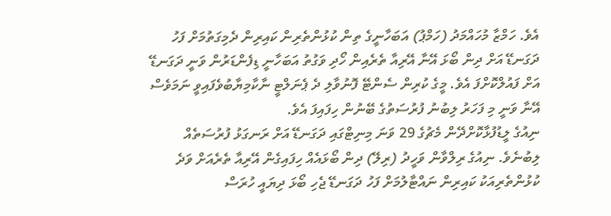އެވެ. ހަމްޒާ މުހައްމަދު (ހަމްޕު) އަބަހާނީގެ ތިން ކުޅުންތެރިން ކައިރިން ދެމިގަތުމަށް ފަހު ދަގަނޑޭ އަށް ދިން ބޯޅަ އޭނާ އޭރިއާ ތެރެއިން ހޯދި ވަގުތު އަބަހާނީ ޑިފެންޑަރުން ވަނީ ދަގަނޑޭ އަށް ފައުލްކޮށްފަ އެވެ. މީގެ ކުރިން ސެންޓޭ ފޮނުވާލި ދެ ޕެނަލްޓީ ނާކާމިޔާބުވެފައިވީ ނަމަވެސް އޭނާ ވަނީ މި ފަހަރު ލިބުނު ފުރުސަތުގެ ބޭނުން ހިފައިފަ އެވެ.
ނިއުގެ ލީޑުފުޅާކޮށްދޭން މެޗުގެ 29 ވަނަ މިނިޓްގައި ދަގަނޑޭ އަށް ރަނގަޅު ފުރުސަތެއް ލިބުނެވެ. ނިއުގެ ރިލްވާން ވަހީދު (ރިލޭ) ދިން ބޯޅައެއް ހިފައިގެން އޭރިއާ ތެރެއަށް ވަދެ ކުޅުންތެރިއަކު ކައިރިން ނައްޓާލުމަށް ފަހު ދަގަނޑޭ ޖެހި ބޯޅަ ދިޔައީ ހުރަސް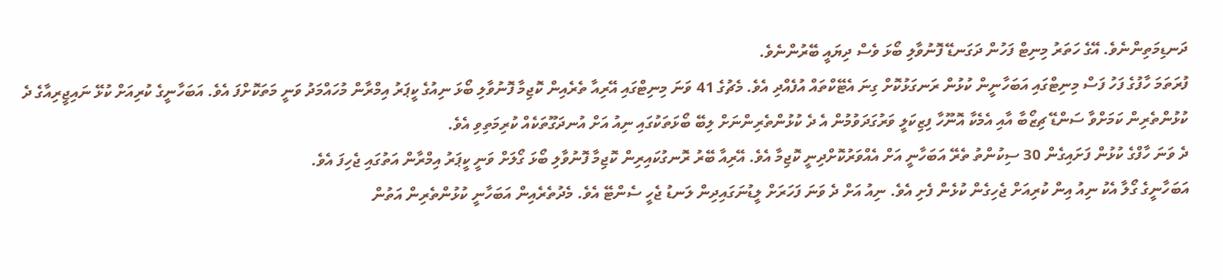ދަނޑިމަތިންނެވެ. އޭގެ ހަތަރު މިނިޓް ފަހުން ދަގަނޑޭ ފޮނުވާލި ބޯޅަ ވެސް ދިޔައީ ބޭރުންނެވެ.
ފުރަތަމަ ހާފުގެ ފަހު ފަސް މިނިޓްގައި އަބަހާނީން ކުޅުން ރަނގަޅުކޮށް ގިނަ އެޓޭކްތައް އުފެއްދި އެވެ. މެޗުގެ 41 ވަނަ މިނިޓްގައި އޭރިއާ ތެރެއިން ކޮޖިމާ ފޮނުވާލި ބޯޅަ ނިއުގެ ކީޕަރު އިމްރާން މުހައްމަދު ވަނީ މަތަކޮށްފަ އެވެ. އަބަހާނީގެ ކުރިއަށް ކުޅޭ ނައިޖީރިއާގެ ދެ ކުޅުންތެރިން ކަމަށްވާ ސަންޑޭ ޗިޒޯބާ އާއި އެމެކާ އޮނޫހާ ފިޒިކަލީ ވަރުގަދަވުމުން އެ ދެ ކުޅުންތެރިންނަށް ލިބޭ ބޯޅަތަކުގައި ނިއު އަށް އުނދަގޫތަކެއް ކުރިމަތިވި އެވެ.
ދެ ވަނަ ހާފްގެ ކުޅުން ފަށައިގެން 30 ސިކުންތު ތެރޭ އަބަހާނީ އަށް އެއްވަރުކޮށްދިނީ ކޮޖިމާ އެވެ. އޭރިއާ ބޭރު ރޮނގުކައިރިން ކޮޖިމާ ފޮނުވާލި ބޯޅަ ގޯލަށް ވަނީ ކީޕަރު އިމްރާން އަތުގައި ޖެހިފަ އެވެ.
އަބަހާނީގެ ގޯލާ އެކު ނިއު އިން ކުރިއަށް ޖެހިގެން ކުޅެން ފެށި އެވެ. ނިއު އަށް ދެ ވަނަ ފަހަރަށް ލީޑުނަގައިދިން ލަނޑު ޖެހީ ސެންޓޭ އެވެ. މެދުތެރެއިން އަބަހާނީ ކުޅުންތެރިން އަތުން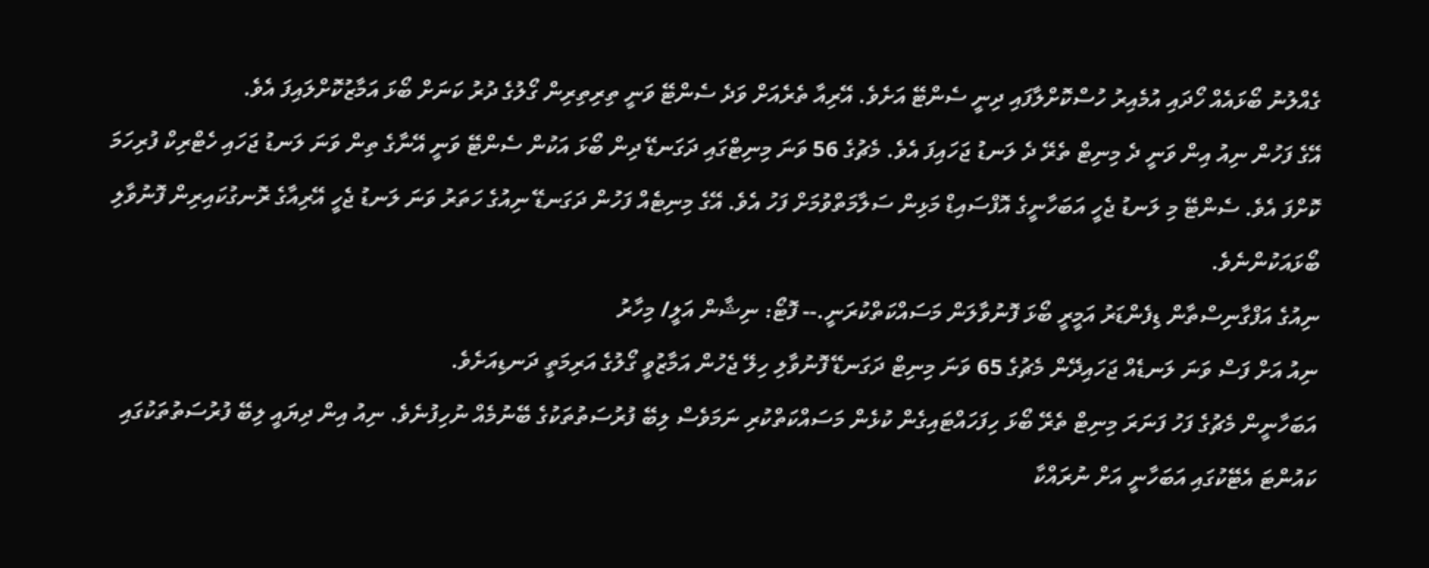ގެއްލުނު ބޯޅައެއް ހޯދައި އުމެއިރު ހުސްކޮށްލާފައި ދިނީ ސެންޓޭ އަށެވެ. އޭރިއާ ތެރެއަށް ވަދެ ސެންޓޭ ވަނީ ތިރިތިރިން ގޯލުގެ ދުރު ކަނަށް ބޯޅަ އަމާޒުކޮށްލައިފަ އެވެ.
އޭގެ ފަހުން ނިއު އިން ވަނީ ދެ މިނިޓް ތެރޭ ދެ ލަނޑު ޖަހައިފަ އެވެ. މެޗުގެ 56 ވަނަ މިނިޓްގައި ދަގަނޑޭ ދިން ބޯޅަ އަކުން ސެންޓޭ ވަނީ އޭނާގެ ތިން ވަނަ ލަނޑު ޖަހައި ހެޓްރިކް ފުރިހަމަ ކޮށްފަ އެވެ. ސެންޓޭ މި ލަނޑު ޖެހީ އަބަހާނީގެ އޮފްސައިޑް މަޅިން ސަލާމަތްވުމަށް ފަހު އެވެ. އޭގެ މިނިޓެއް ފަހުން ދަގަނޑޭ ނިއުގެ ހަތަރު ވަނަ ލަނޑު ޖެހީ އޭރިއާގެ ރޮނގުކައިރިން ފޮނުވާލި ބޯޅައަކުންނެވެ.
ނިއުގެ އަފްގާނިސްތާން ޑިފެންޑަރު އަމީރީ ބޯޅަ ފޮނުވާލަން މަސައްކަތްކުރަނީ.-- ފޮޓޯ: ނިޝާން އަލީ/ މިހާރު
ނިއު އަށް ފަސް ވަނަ ލަނޑެއް ޖަހައިދޭން މެޗުގެ 65 ވަނަ މިނިޓް ދަގަނޑޭ ފޮނުވާލި ހިލޭ ޖެހުން އަމާޒުވީ ގޯލުގެ އަރިމަތީ ދަނޑިއަށެވެ.
އަބަހާނީން މެޗުގެ ފަހު ފަނަރަ މިނިޓް ތެރޭ ބޯޅަ ހިފަހައްޓައިގެން ކުޅެން މަސައްކަތްކުރި ނަމަވެސް ލިބޭ ފުރުސަތުތަކުގެ ބޭނުމެއް ނުހިފުނެވެ. ނިއު އިން ދިޔައީ ލިބޭ ފުރުސަތުތަކުގައި ކައުންޓަ އެޓޭކުގައި އަބަހާނީ އަށް ނުރައްކާ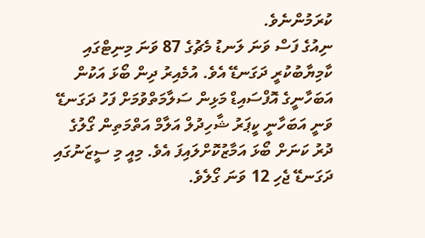ކުރަމުންނެވެ.
ނިއުގެ ފަސް ވަނަ ލަނޑު މެޗުގެ 87 ވަނަ މިނިޓްގައި ކާމިޔާބުކުރީ ދަގަނޑޭ އެވެ. އުމެއިރު ދިން ބޯޅަ އަކުން އަބަހާނީގެ އޮފްސައިޑް މަޅިން ސަލާމަތްވުމަށް ފަހު ދަގަނޑޭ ވަނީ އަބަހާނީ ކީޕަރު ޝާހިދުލް އަލާމް އަތްމަތިން ގޯލުގެ ދުރު ކަނަށް ބޯޅަ އަމާޒުކޮށްލައިފަ އެވެ. މިއީ މި ސީޒަނުގައި ދަގަނޑޭ ޖެހި 12 ވަނަ ގޯލެވެ.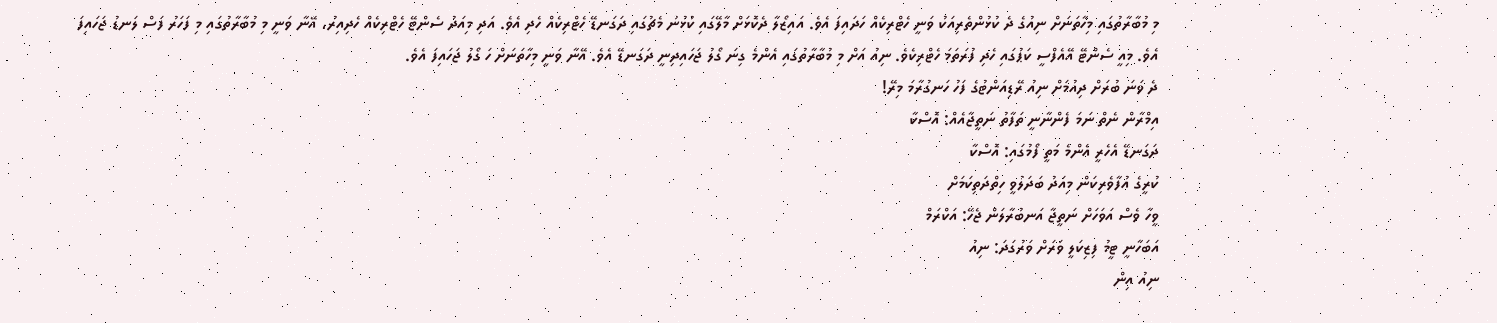މި މުބާރާތުގައި މިހާތަނަށް ނިއުގެ ދެ ކުޅުންތެރިއަކު ވަނީ ހެޓްރިކެއް ހަދައިފަ އެވެ. އައިޒޯލާ ދެކޮޅަށް މާލޭގައި ކުޅުނު މެޗުގައި ދަގަނޑޭ ހެޓްރިކެއް ހެދި އެވެ. އަދި މިއަދު ސެންޓޭ ހެޓްރިކެއް ހެދިއިރު، އޭނާ ވަނީ މި މުބާރާތުގައި މި ފަހަރު ފަސް ލަނޑު ޖަހައިފަ އެވެ. މިއީ ސެންޓޭ އޭއެފްސީ ކަޕުގައި ހެދި ފުރަތަމަ ހެޓްރިކެވެ. ނިއު އަށް މި މުބާރާތުގައި އެންމެ ގިނަ ގޯލު ޖަހައިދިނީ ދަގަނޑޭ އެވެ. އޭނާ ވަނީ މިހާތަނަށް ހަ ގޯލު ޖަހައިފަ އެވެ.
ދެ ވަނަ ބުރަށް ދިއުމަށް ނިއު ރޭޑިއަންޓުގެ ފަހު ހަނގުރާމަ މިރޭ!
އިމްރާން ނެތް ނަމަ ފެންނާނީ ތަފާތު ނަތީޖާއެއް: އޮސްކާ
ދަގަނޑޭ އެހެރީ އެންމެ މަތީ ފޯމުގައި: އޮސްކާ
ކުރީގެ އުފާވެރިކަން މިއަދު ބަދަލުވީ ހިތްދަތިކަމަށް
ވީހާ ވެސް އަވަހަށް ނަތީޖާ އަނބުރާލަން ޖެހޭ: އަކްރަމް
އަބަހާނީ ޓީމު ފިޒިކަލީ ވަރަށް ވަރުގަދަ: ނިއު
ނިއު އިން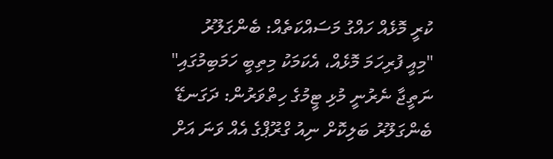ކުރީ މޮޅެއް ހައްގު މަސައްކަތެއް: ބެންގަލޫރު
"މިއީ ފުރިހަމަ މޮޅެއް، އެކަމަކު މިތިބީ ހަމަބިމުގައި"
ނަތީޖާ ނެރުނީ މުޅި ޓީމުގެ ހިތްވަރުން: ދަގަނޑޭ
ބެންގަލޫރު ބަލިކޮށް ނިއު ގްރޫޕްގެ އެއް ވަނަ އަށް